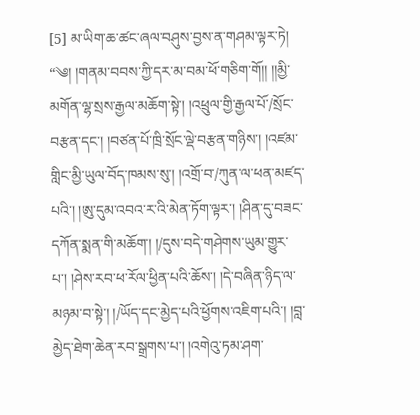[5] མ་ཡིག་ཆ་ཚང་ཞལ་བཤུས་བྱས་ན་གཤམ་ལྟར་ཏེ། “༄། །གནམ་བབས་ཀྱི་དར་མ་བམ་ཕོ་གཅིག་གོ།། །།མྱི་མགོན་ལྷ་སྲས་རྒྱལ་མཆོག་སྟེ་། །འཕྲུལ་གྱི་རྒྱལ་པོ་/སྲོང་བརྩན་དང་། །བཙན་པོ་ཁྲི་སྲོང་ལྡེ་བརྩན་གཉིས་། །འཛམ་གླིང་མྱི་ཡུལ་བོད་ཁམས་སུ་། །འགྲོ་བ་/ཀུན་ལ་ཕན་མཛད་པའི་། །ཨུ་དུམ་འབའ་ར་འི་མེན་ཏོག་ལྟར་། །ཤིན་དུ་བཟང་དཀོན་སྨན་གི་མཆོག་། །/དུས་བདེ་གཤེགས་ཡུམ་གྱུར་པ་། །ཤེས་རབ་ཕ་རོལ་ཕྱིན་པའི་ཆོས་། །དེ་བཞིན་ཉིད་ལ་མཉམ་བ་སྟེ་། །/ཡོད་དང་མྱེད་པའི་ཕྱོགས་འཇིག་པའི་། །བླ་མྱེད་ཐེག་ཆེན་རབ་སྒྲགས་པ་། །འགེའུ་ཏམ་ཤག་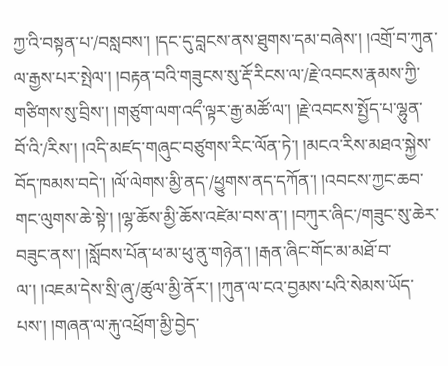ཀྱ་འི་བསྟན་པ་/བསླབས་། །དང་དུ་བླངས་ནས་ཐུགས་དམ་བཞེས་། །འགྲོ་བ་ཀུན་ལ་རྒྱས་པར་སྤེལ་། །བརྟན་བའི་གཟུངས་སུ་རྡོ་རིངས་ལ་/རྗེ་འབངས་རྣམས་ཀྱི་གཙིགས་སུ་བྲིས་། །གཙུག་ལག་འདྀ་ལྟར་རྒྱ་མཚོ་ལ་། །རྗེ་འབངས་སྤྱོད་པ་ལྷུན་བོ་འི་/རིས་། །འདི་མཛད་གཞུང་བཙུགས་རིང་ལོན་ཏེ་། །མངའ་རིས་མཐའ་སྐྱེས་བོད་ཁམས་བདེ་། །ལོ་ལེགས་མྱི་ནད་/ཕྱུགས་ནད་དཀོན་། །འབངས་ཀྱང་ཆབ་གང་ལུགས་ཆེ་སྟེ་། །ལྷ་ཆོས་མྱི་ཆོས་འཛེམ་བས་ན་། །བཀུར་ཞིང་/གཟུང་སུ་ཆེར་བཟུང་ནས་། །སློབས་པོན་ཕ་མ་ཕུ་ནུ་གཉེན་། །རྒན་ཞིང་གོང་མ་མཐོ་བ་ལ་། །འཇམ་དེས་སྲི་ཞུ་/ཚུལ་མྱི་ནོར་། །ཀུན་ལ་ངའ་བྱམས་པའི་སེམས་ཡོད་པས་། །གཞན་ལ་རྐུ་འཕྲོག་མྱི་བྱེད་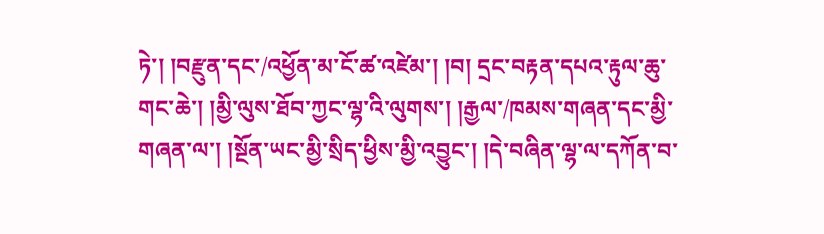ཏེ་། །བརྫུན་དང་/འཕྱོན་མ་ངོ་ཚ་འཛེམ་། །བ། དྲང་བརྟན་དཔའ་རྟུལ་ཆུ་གང་ཆེ་། །མྱི་ལུས་ཐོབ་ཀྱང་ལྷ་འི་ལུགས་། །རྒྱལ་/ཁམས་གཞན་དང་མྱི་གཞན་ལ་། །སྔོན་ཡང་མྱི་སྲིད་ཕྱིས་མྱི་འབྱུང་། །དེ་བཞིན་ལྷ་ལ་དཀོན་བ་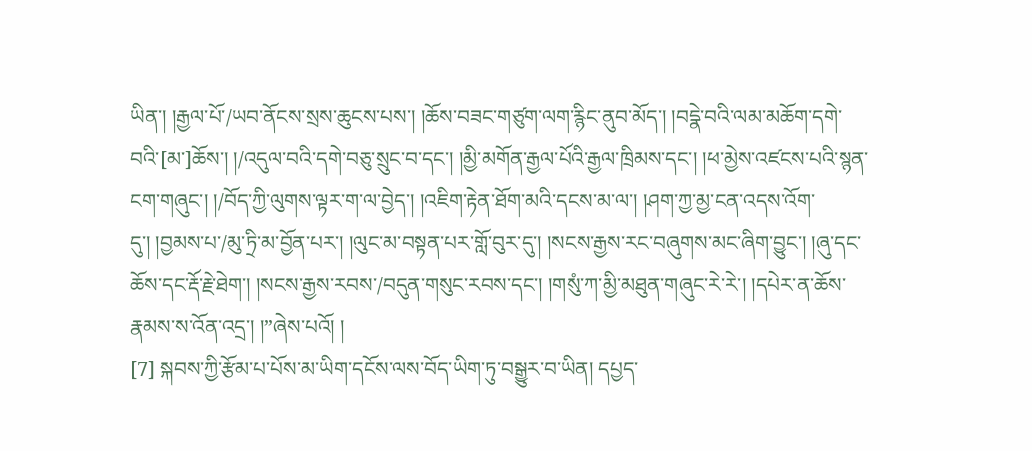ཡིན་། །རྒྱལ་པོ་/ཡབ་ནོངས་སྲས་ཆུངས་པས་། །ཆོས་བཟང་གཙུག་ལག་རྙིང་ནུབ་མོད་། །བདྣེ་བའི་ལམ་མཆོག་དགེ་བའི་[མ་]ཆོས་། །/འདུལ་བའི་དགེ་བཅུ་སྲུང་བ་དང་། །མྱི་མགོན་རྒྱལ་པོའི་རྒྱལ་ཁྲིམས་དང་། །ཕ་མྱེས་འཛངས་པའི་སྙན་ངག་གཞུང་། །/བོད་ཀྱི་ལུགས་ལྟར་ག་ལ་བྱེད་། །འཇིག་རྟེན་ཐོག་མའི་དངས་མ་ལ་། །ཤག་ཀྱ་མྱ་ངན་འདས་འོག་དུ་། །བྱམས་པ་/མུ་ཏྲི་མ་བྱོན་པར་། །ལུང་མ་བསྟན་པར་གློ་བུར་དུ་། །སངས་རྒྱས་རང་བཞུགས་མང་ཞིག་བྱུང་། །ཞུ་དང་ཆོས་དང་རྡོ་རྗེ་ཐེག་། །སངས་རྒྱས་རབས་/བདུན་གསུང་རབས་དང་། །གསུཾ་ཀ་མྱི་མཐུན་གཞུང་རེ་རེ་། །དཔེར་ན་ཆོས་རྣམས་ས་འོན་འདྲ་། །”ཞེས་པའོ། །
[7] སྐབས་ཀྱི་རྩོམ་པ་པོས་མ་ཡིག་དངོས་ལས་བོད་ཡིག་ཏུ་བསྒྱུར་བ་ཡིན། དཔྱད་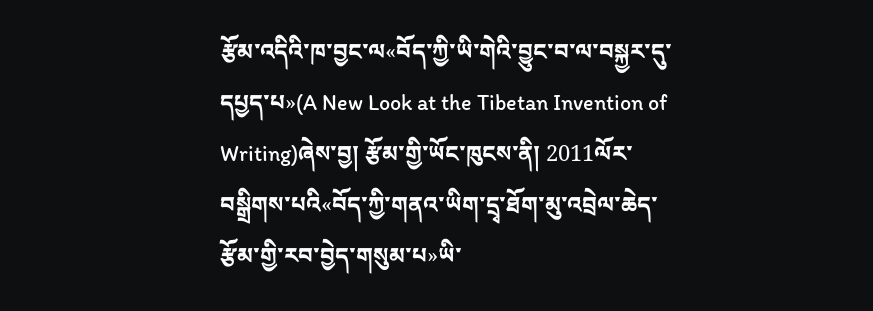རྩོམ་འདིའི་ཁ་བྱང་ལ«བོད་ཀྱི་ཡི་གེའི་བྱུང་བ་ལ་བསྐྱར་དུ་དཔྱད་པ»(A New Look at the Tibetan Invention of Writing)ཞེས་བྱ། རྩོམ་གྱི་ཡོང་ཁུངས་ནི། 2011ལོར་བསྒྲིགས་པའི«བོད་ཀྱི་གནའ་ཡིག་དྲྭ་ཐོག་མུ་འབྲེལ་ཆེད་རྩོམ་གྱི་རབ་བྱེད་གསུམ་པ»ཡི་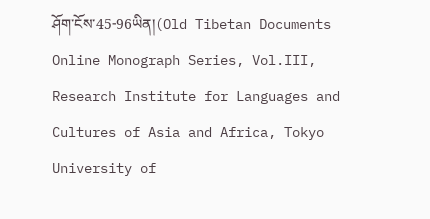ཤོག་ངོས་45-96ཡིན།(Old Tibetan Documents Online Monograph Series, Vol.III, Research Institute for Languages and Cultures of Asia and Africa, Tokyo University of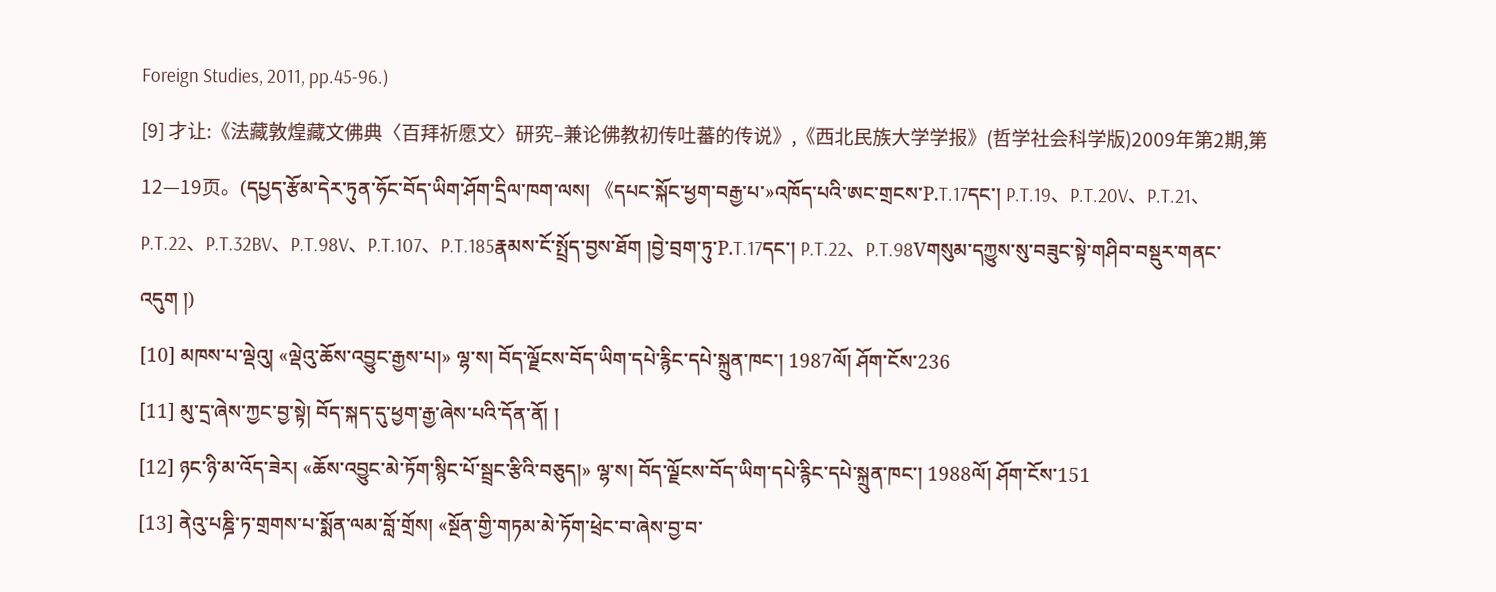Foreign Studies, 2011, pp.45-96.)
[9] 才让:《法藏敦煌藏文佛典〈百拜祈愿文〉研究–兼论佛教初传吐蕃的传说》,《西北民族大学学报》(哲学社会科学版)2009年第2期,第12—19页。(དཔྱད་རྩོམ་དེར་ཏུན་ཧོང་བོད་ཡིག་ཤོག་དྲིལ་ཁག་ལས། 《དཔང་སྐོང་ཕྱག་བརྒྱ་པ་»འཁོད་པའི་ཨང་གྲངས་P.T.17དང་། P.T.19、P.T.20V、P.T.21、P.T.22、P.T.32BV、P.T.98V、P.T.107、P.T.185རྣམས་ངོ་སྤྲོད་བྱས་ཐོག །བྱེ་བྲག་ཏུ་P.T.17དང་། P.T.22、P.T.98Vགསུམ་དཀྱུས་སུ་བཟུང་སྟེ་གཤིབ་བསྡུར་གནང་འདུག །)
[10] མཁས་པ་ལྡེའུ། «ལྡེའུ་ཆོས་འབྱུང་རྒྱས་པ།» ལྷ་ས། བོད་ལྗོངས་བོད་ཡིག་དཔེ་རྙིང་དཔེ་སྐྲུན་ཁང་། 1987ལོ། ཤོག་ངོས་236
[11] མུ་དྲ་ཞེས་ཀྱང་བྱ་སྟེ། བོད་སྐད་དུ་ཕྱག་རྒྱ་ཞེས་པའི་དོན་ནོ། །
[12] ཉང་ཉི་མ་འོད་ཟེར། «ཆོས་འབྱུང་མེ་ཏོག་སྙིང་པོ་སྦྲང་རྩིའི་བཅུད།» ལྷ་ས། བོད་ལྗོངས་བོད་ཡིག་དཔེ་རྙིང་དཔེ་སྐྲུན་ཁང་། 1988ལོ། ཤོག་ངོས་151
[13] ནེའུ་པཎྜི་ཏ་གྲགས་པ་སྨོན་ལམ་བློ་གྲོས། «སྔོན་གྱི་གཏམ་མེ་ཏོག་ཕྲེང་བ་ཞེས་བྱ་བ་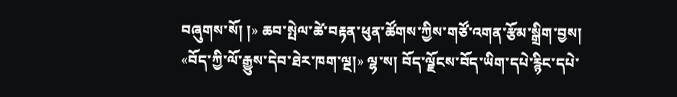བཞུགས་སོ། །» ཆབ་སྤེལ་ཚེ་བརྟན་ཕུན་ཚོགས་ཀྱིས་གཙོ་འགན་རྩོམ་སྒྲིག་བྱས། «བོད་ཀྱི་ལོ་རྒྱུས་དེབ་ཐེར་ཁག་ལྔ།» ལྷ་ས། བོད་ལྗོངས་བོད་ཡིག་དཔེ་རྙིང་དཔེ་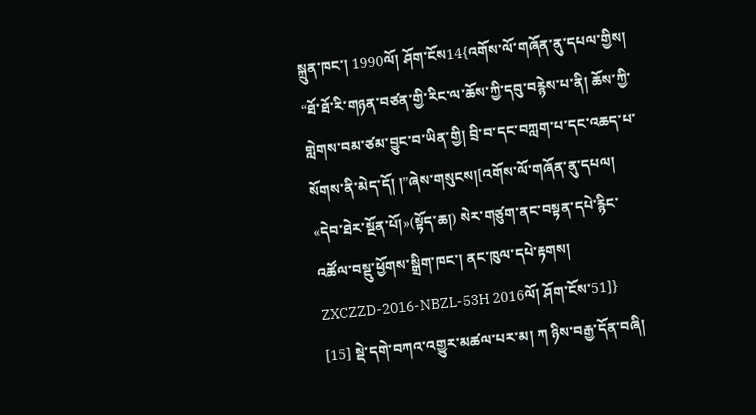སྐྲུན་ཁང་། 1990ལོ། ཤོག་ངོས14{འགོས་ལོ་གཞོན་ནུ་དཔལ་གྱིས། “ཐོ་ཐོ་རི་གཉན་བཙན་གྱི་རིང་ལ་ཆོས་ཀྱི་དབུ་བརྙེས་པ་ནི། ཆོས་ཀྱི་གླེགས་བམ་ཙམ་བྱུང་བ་ཡིན་གྱི། བྲི་བ་དང་བཀླག་པ་དང་འཆད་པ་སོགས་ནི་མེད་དོ། །”ཞེས་གསུངས།[འགོས་ལོ་གཞོན་ནུ་དཔལ། «དེབ་ཐེར་སྔོན་པོ།»(སྟོད་ཆ།) སེར་གཙུག་ནང་བསྟན་དཔེ་རྙིང་འཚོལ་བསྡུ་ཕྱོགས་སྒྲིག་ཁང་། ནང་ཁུལ་དཔེ་རྟགས། ZXCZZD-2016-NBZL-53H 2016ལོ། ཤོག་ངོས་51]}
[15] སྡེ་དགེ་བཀའ་འགྱུར་མཚལ་པར་མ། ཀ ཉིས་བརྒྱ་དོན་བཞི།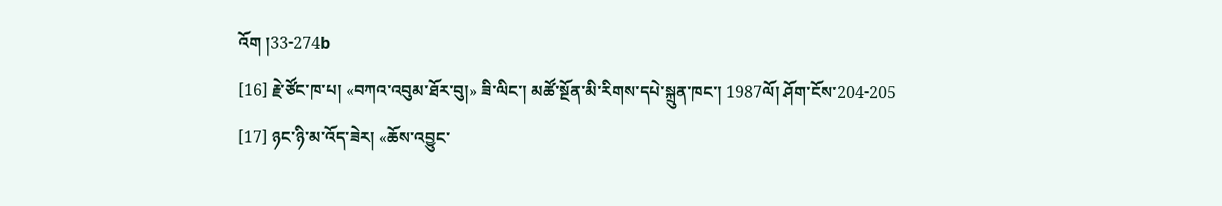འོག །33-274b
[16] རྗེ་ཙོང་ཁ་པ། «བཀའ་འབུམ་ཐོར་བུ།» ཟི་ལིང་། མཚོ་སྔོན་མི་རིགས་དཔེ་སྐྲུན་ཁང་། 1987ལོ། ཤོག་ངོས་204-205
[17] ཉང་ཉི་མ་འོད་ཟེར། «ཆོས་འབྱུང་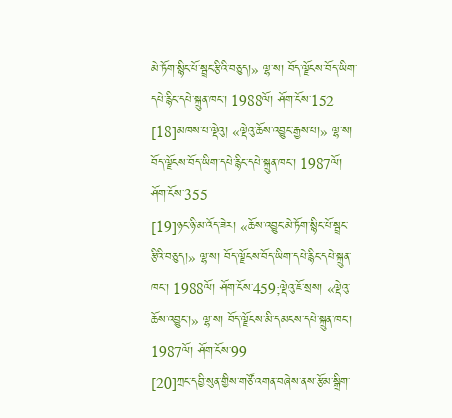མེ་ཏོག་སྙིང་པོ་སྦྲང་རྩིའི་བཅུད།» ལྷ་ས། བོད་ལྗོངས་བོད་ཡིག་དཔེ་རྙིང་དཔེ་སྐྲུན་ཁང་། 1988ལོ། ཤོག་ངོས་152
[18]མཁས་པ་ལྡེའུ། «ལྡེའུ་ཆོས་འབྱུང་རྒྱས་པ།» ལྷ་ས། བོད་ལྗོངས་བོད་ཡིག་དཔེ་རྙིང་དཔེ་སྐྲུན་ཁང་། 1987ལོ། ཤོག་ངོས་355
[19]ཉང་ཉི་མ་འོད་ཟེར། «ཆོས་འབྱུང་མེ་ཏོག་སྙིང་པོ་སྦྲང་རྩིའི་བཅུད།» ལྷ་ས། བོད་ལྗོངས་བོད་ཡིག་དཔེ་རྙིང་དཔེ་སྐྲུན་ཁང་། 1988ལོ། ཤོག་ངོས་459;ལྡེའུ་ཇོ་སྲས། «ལྡེའུ་ཆོས་འབྱུང་།» ལྷ་ས། བོད་ལྗོངས་མི་དམངས་དཔེ་སྐྲུན་ཁང་། 1987ལོ། ཤོག་ངོས་99
[20]ཀྲང་དབྱི་སུན་གྱིས་གཙོ་འགན་བཞེས་ནས་རྩོམ་སྒྲིག་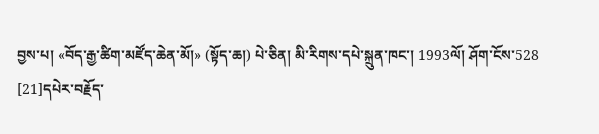བྱས་པ། «བོད་རྒྱ་ཚིག་མཛོད་ཆེན་མོ།» (སྟོད་ཆ།) པེ་ཅིན། མི་རིགས་དཔེ་སྐྲུན་ཁང་། 1993ལོ། ཤོག་ངོས་528
[21]དཔེར་བརྗོད་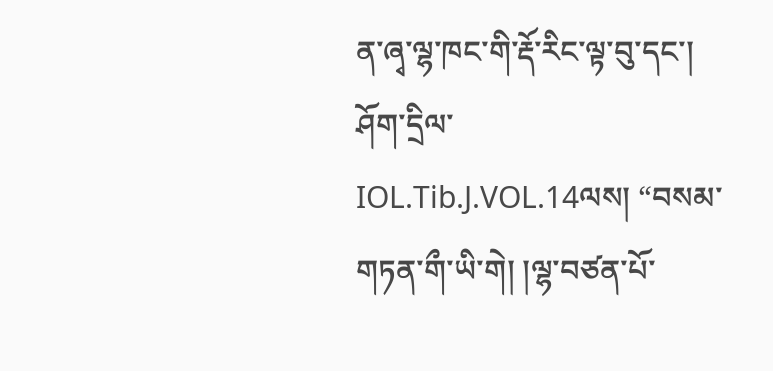ན་ཞྭ་ལྷ་ཁང་གི་རྡོ་རིང་ལྟ་བུ་དང་། ཤོག་དྲིལ་IOL.Tib.J.VOL.14ལས། “བསམ་གཏན་གྀ་ཡི་གེ། །ལྷ་བཙན་པོ་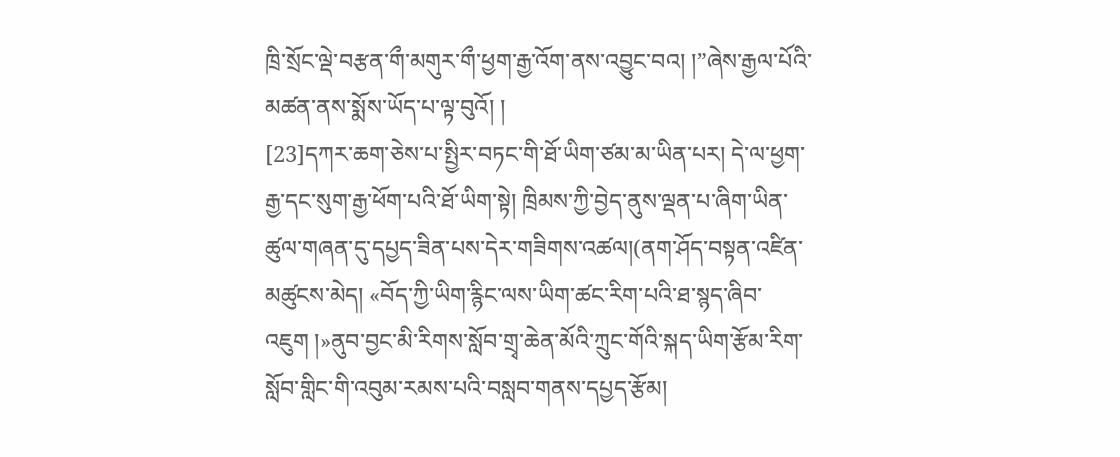ཁྲི་སྲོང་ལྡེ་བརྩན་གྀ་མགུར་གྀ་ཕྱག་རྒྱ་འོག་ནས་འབྱུང་བའ། །”ཞེས་རྒྱལ་པོའི་མཚན་ནས་སྨོས་ཡོད་པ་ལྟ་བུའོ། །
[23]དཀར་ཆག་ཅེས་པ་སྤྱིར་བཏང་གི་ཐོ་ཡིག་ཙམ་མ་ཡིན་པར། དེ་ལ་ཕྱག་རྒྱ་དང་སུག་རྒྱ་ཕོག་པའི་ཐོ་ཡིག་སྟེ། ཁྲིམས་ཀྱི་བྱེད་ནུས་ལྡན་པ་ཞིག་ཡིན་ཚུལ་གཞན་དུ་དཔྱད་ཟིན་པས་དེར་གཟིགས་འཚལ།(ནག་ཤོད་བསྟན་འཛིན་མཚུངས་མེད། «བོད་ཀྱི་ཡིག་རྙིང་ལས་ཡིག་ཚང་རིག་པའི་ཐ་སྙད་ཞིབ་འཇུག །»ནུབ་བྱང་མི་རིགས་སློབ་གྲྭ་ཆེན་མོའི་ཀྲུང་གོའི་སྐད་ཡིག་རྩོམ་རིག་སློབ་གླིང་གི་འབུམ་རམས་པའི་བསླབ་གནས་དཔྱད་རྩོམ།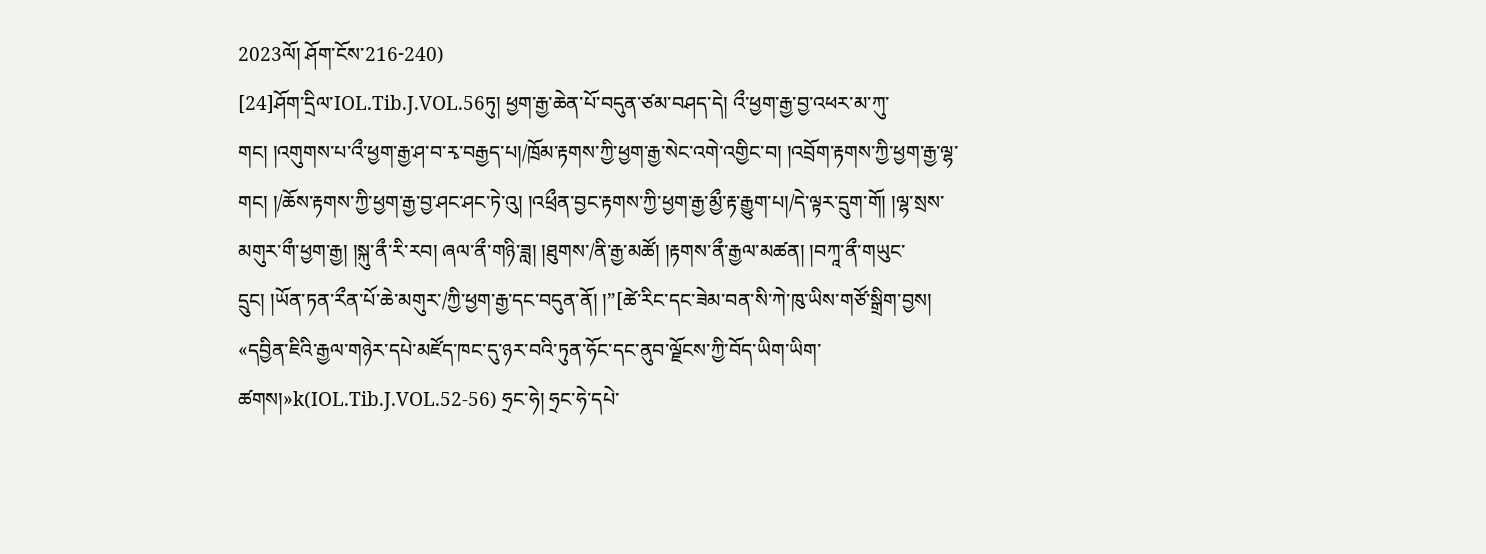2023ལོ། ཤོག་ངོས་216-240)
[24]ཤོག་དྲིལ་IOL.Tib.J.VOL.56ཏུ། ཕྱག་རྒྱ་ཆེན་པོ་བདུན་ཙམ་བཤད་དེ། འྀ་ཕྱག་རྒྱ་བྱ་འཕར་མ་ཀུ་གང། །འགུགས་པ་འྀ་ཕྱག་རྒྱ་ཤ་བ་རྭ་བརྒྱད་པ།/ཁྲོམ་རྟགས་ཀྱི་ཕྱག་རྒྱ་སེང་འགེ་འགྱིང་བ། །འབྲོག་རྟགས་ཀྱི་ཕྱག་རྒྱ་ལྷ་གང། །/ཆོས་རྟགས་ཀྱི་ཕྱག་རྒྱ་བྱ་ཤང་ཤང་ཏེ་འུ། །འཕྲྀན་བྱང་རྟགས་ཀྱི་ཕྱག་རྒྱ་མྱྀ་རྟ་རྒྱུག་པ།/དེ་ལྟར་དྲུག་གོ། །ལྷ་སྲས་མགུར་གྀ་ཕྱག་རྒྱ། །སྐུ་ནྀ་རི་རབ། ཞལ་ནྀ་གཉི་ཟླ། །ཐུགས་/ནི་རྒྱ་མཚོ། །རྟགས་ནྀ་རྒྱལ་མཚན། །བཀཱ་ནྀ་གཡུང་དྲུང། །ཡོན་ཏན་རྀན་པོ་ཆེ་མགུར་/ཀྱི་ཕྱག་རྒྱ་དང་བདུན་ནོ། །”[ཚེ་རིང་དང་ཟེམ་བན་སི་ཀེ་ཁུ་ཡིས་གཙོ་སྒྲིག་བྱས། «དབྱིན་ཇིའི་རྒྱལ་གཉེར་དཔེ་མཛོད་ཁང་དུ་ཉར་བའི་ཏུན་ཧོང་དང་ནུབ་ལྗོངས་ཀྱི་བོད་ཡིག་ཡིག་ཚགས།»k(IOL.Tib.J.VOL.52-56) ཧྲང་ཧེ། ཧྲང་ཧེ་དཔེ་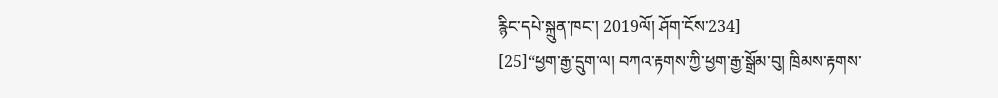རྙིང་དཔེ་སྐྲུན་ཁང་། 2019ལོ། ཤོག་ངོས་234]
[25]“ཕྱག་རྒྱ་དྲུག་ལ། བཀའ་རྟགས་ཀྱི་ཕྱག་རྒྱ་སྒྲོམ་བུ། ཁྲིམས་རྟགས་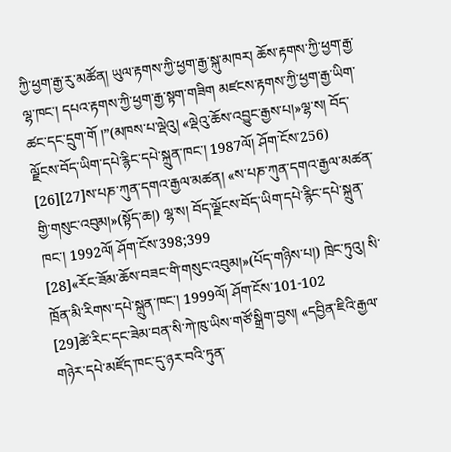ཀྱི་ཕྱག་རྒྱ་རུ་མཚོན། ཡུལ་རྟགས་ཀྱི་ཕྱག་རྒྱ་སྐུ་མཁར། ཆོས་རྟགས་ཀྱི་ཕྱག་རྒྱ་ལྷ་ཁང་། དཔའ་རྟགས་ཀྱི་ཕྱག་རྒྱ་སྟག་གཟིག མཛངས་རྟགས་ཀྱི་ཕྱག་རྒྱ་ཡིག་ཚང་དང་དྲུག་གོ །”(མཁས་པ་ལྡེའུ། «ལྡེའུ་ཆོས་འབྱུང་རྒྱས་པ།»ལྷ་ས། བོད་ལྗོངས་བོད་ཡིག་དཔེ་རྙིང་དཔེ་སྐྲུན་ཁང་། 1987ལོ། ཤོག་ངོས་256)
[26][27]ས་པཎ་ཀུན་དགའ་རྒྱལ་མཚན། «ས་པཎ་ཀུན་དགའ་རྒྱལ་མཚན་གྱི་གསུང་འབུམ།»(སྟོད་ཆ།) ལྷ་ས། བོད་ལྗོངས་བོད་ཡིག་དཔེ་རྙིང་དཔེ་སྐྲུན་ཁང་། 1992ལོ། ཤོག་ངོས་398;399
[28]«རོང་ཟོམ་ཆོས་བཟང་གི་གསུང་འབུམ།»(པོད་གཉིས་པ།) ཁྲེང་ཏུའུ། སི་ཁྲོན་མི་རིགས་དཔེ་སྐྲུན་ཁང་། 1999ལོ། ཤོག་ངོས་101-102
[29]ཚེ་རིང་དང་ཟེམ་བན་སི་ཀེ་ཁུ་ཡིས་གཙོ་སྒྲིག་བྱས། «དབྱིན་ཇིའི་རྒྱལ་གཉེར་དཔེ་མཛོད་ཁང་དུ་ཉར་བའི་ཏུན་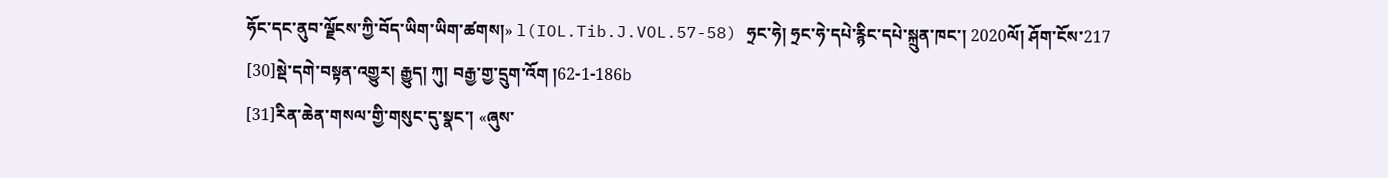ཧོང་དང་ནུབ་ལྗོངས་ཀྱི་བོད་ཡིག་ཡིག་ཚགས།» l(IOL.Tib.J.VOL.57-58) ཧྲང་ཧེ། ཧྲང་ཧེ་དཔེ་རྙིང་དཔེ་སྐྲུན་ཁང་། 2020ལོ། ཤོག་ངོས་217
[30]སྡེ་དགེ་བསྟན་འགྱུར། རྒྱུད། ཀུ། བརྒྱ་གྱ་དྲུག་འོག །62-1-186b
[31]རིན་ཆེན་གསལ་གྱི་གསུང་དུ་སྣང་། «ཞུས་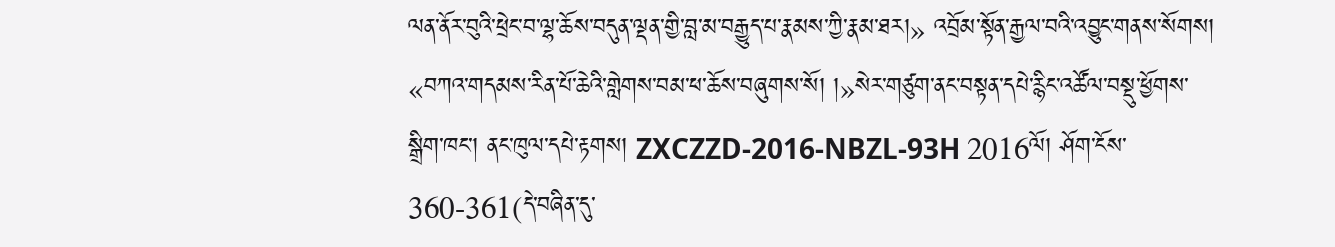ལན་ནོར་བུའི་ཕྲེང་བ་ལྷ་ཆོས་བདུན་ལྡན་གྱི་བླ་མ་བརྒྱུད་པ་རྣམས་ཀྱི་རྣམ་ཐར།» འབྲོམ་སྟོན་རྒྱལ་བའི་འབྱུང་གནས་སོགས། «བཀའ་གདམས་རིན་པོ་ཆེའི་གླེགས་བམ་ཕ་ཆོས་བཞུགས་སོ། །»སེར་གཙུག་ནང་བསྟན་དཔེ་རྙིང་འཚོལ་བསྡུ་ཕྱོགས་སྒྲིག་ཁང་། ནང་ཁུལ་དཔེ་རྟགས། ZXCZZD-2016-NBZL-93H 2016ལོ། ཤོག་ངོས་360-361(དེ་བཞིན་དུ་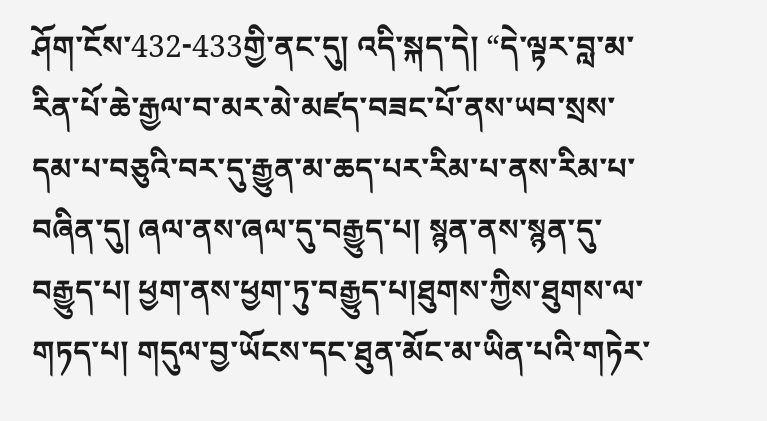ཤོག་ངོས་432-433གྱི་ནང་དུ། འདི་སྐད་དེ། “དེ་ལྟར་བླ་མ་རིན་པོ་ཆེ་རྒྱལ་བ་མར་མེ་མཛད་བཟང་པོ་ནས་ཡབ་སྲས་དམ་པ་བཅུའི་བར་དུ་རྒྱུན་མ་ཆད་པར་རིམ་པ་ནས་རིམ་པ་བཞིན་དུ། ཞལ་ནས་ཞལ་དུ་བརྒྱུད་པ། སྙན་ནས་སྙན་དུ་བརྒྱུད་པ། ཕྱག་ནས་ཕྱག་ཏུ་བརྒྱུད་པ།ཐུགས་ཀྱིས་ཐུགས་ལ་གཏད་པ། གདུལ་བྱ་ཡོངས་དང་ཐུན་མོང་མ་ཡིན་པའི་གཏེར་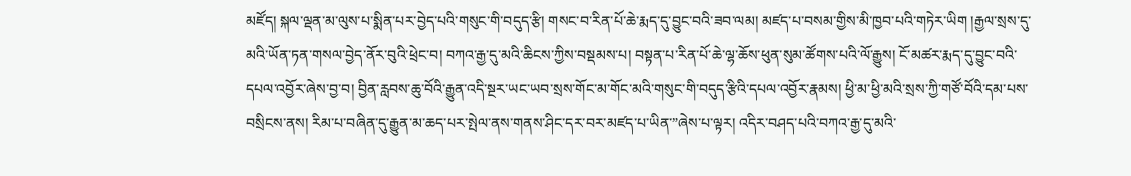མཛོད། སྐལ་ལྡན་མ་ལུས་པ་སྨིན་པར་བྱེད་པའི་གསུང་གི་བདུད་རྩི། གསང་བ་རིན་པོ་ཆེ་རྨད་དུ་བྱུང་བའི་ཟབ་ལམ། མཛད་པ་བསམ་གྱིས་མི་ཁྱབ་པའི་གཏེར་ཡིག །རྒྱལ་སྲས་དུ་མའི་ཡོན་ཏན་གསལ་བྱེད་ནོར་བུའི་ཕྲེང་བ། བཀའ་རྒྱ་དུ་མའི་ཆིངས་ཀྱིས་བསྡམས་པ། བསྟན་པ་རིན་པོ་ཆེ་ལྷ་ཆོས་ཕུན་སུམ་ཚོགས་པའི་ལོ་རྒྱུས། ངོ་མཚར་རྨད་དུ་བྱུང་བའི་དཔལ་འབྱོར་ཞེས་བྱ་བ། བྱིན་རླབས་ཆུ་བོའི་རྒྱུན་འདི་སྔར་ཡང་ཡབ་སྲས་གོང་མ་གོང་མའི་གསུང་གི་བདུད་རྩིའི་དཔལ་འབྱོར་རྣམས། ཕྱི་མ་ཕྱི་མའི་སྲས་ཀྱི་གཙོ་བོའི་དམ་པས་བསྲིངས་ནས། རིམ་པ་བཞིན་དུ་རྒྱུན་མ་ཆད་པར་སྤེལ་ནས་གནས་ཤིང་དར་བར་མཛད་པ་ཡིན་”ཞེས་པ་ལྟར། འདིར་བཤད་པའི་བཀའ་རྒྱ་དུ་མའི་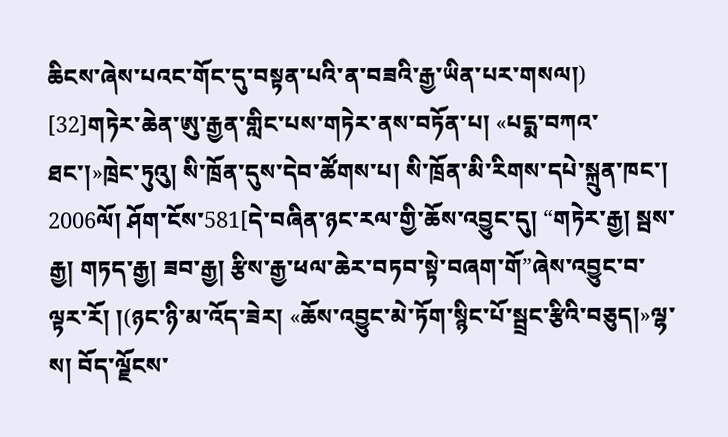ཆིངས་ཞེས་པའང་གོང་དུ་བསྟན་པའི་ན་བཟའི་རྒྱ་ཡིན་པར་གསལ།)
[32]གཏེར་ཆེན་ཨུ་རྒྱན་གླིང་པས་གཏེར་ནས་བཏོན་པ། «པདྨ་བཀའ་ཐང་།»ཁྲེང་ཏུའུ། སི་ཁྲོན་དུས་དེབ་ཚོགས་པ། སི་ཁྲོན་མི་རིགས་དཔེ་སྐྲུན་ཁང་། 2006ལོ། ཤོག་ངོས་581[དེ་བཞིན་ཉང་རལ་གྱི་ཆོས་འབྱུང་དུ། “གཏེར་རྒྱ། སྦས་རྒྱ། གཏད་རྒྱ། ཟབ་རྒྱ། རྩིས་རྒྱ་ཕལ་ཆེར་བཏབ་སྟེ་བཞག་གོ”ཞེས་འབྱུང་བ་ལྟར་རོ། །(ཉང་ཉི་མ་འོད་ཟེར། «ཆོས་འབྱུང་མེ་ཏོག་སྙིང་པོ་སྦྲང་རྩིའི་བཅུད།»ལྷ་ས། བོད་ལྗོངས་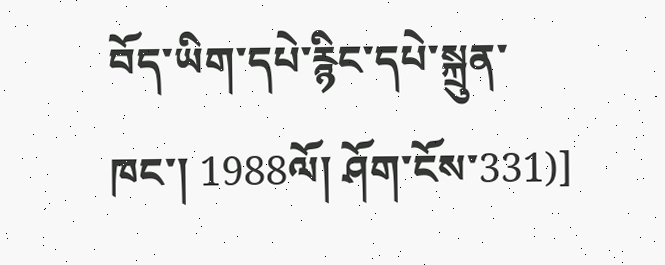བོད་ཡིག་དཔེ་རྙིང་དཔེ་སྐྲུན་ཁང་། 1988ལོ། ཤོག་ངོས་331)]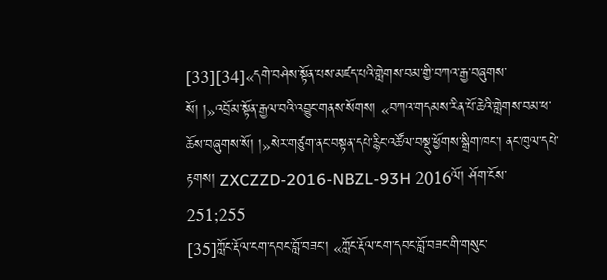[33][34]«དགེ་བཤེས་སྟོན་པས་མཛད་པའི་གླེགས་བམ་གྱི་བཀའ་རྒྱ་བཞུགས་སོ། །»འབྲོམ་སྟོན་རྒྱལ་བའི་འབྱུང་གནས་སོགས། «བཀའ་གདམས་རིན་པོ་ཆེའི་གླེགས་བམ་ཕ་ཆོས་བཞུགས་སོ། །»སེར་གཙུག་ནང་བསྟན་དཔེ་རྙིང་འཚོལ་བསྡུ་ཕྱོགས་སྒྲིག་ཁང་། ནང་ཁུལ་དཔེ་རྟགས། ZXCZZD-2016-NBZL-93H 2016ལོ། ཤོག་ངོས་251;255
[35]ཀློང་རྡོལ་ངག་དབང་བློ་བཟང་། «ཀློང་རྡོལ་ངག་དབང་བློ་བཟང་གི་གསུང་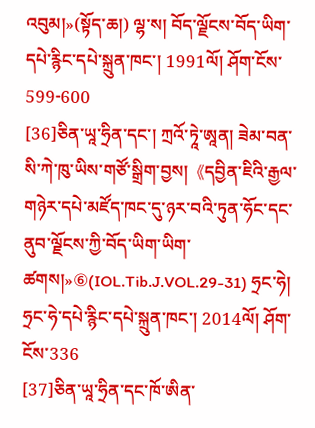འབུམ།»(སྟོད་ཆ།) ལྷ་ས། བོད་ལྗོངས་བོད་ཡིག་དཔེ་རྙིང་དཔེ་སྐྲུན་ཁང་། 1991ལོ། ཤོག་ངོས་599-600
[36]ཅིན་ཡཱ་ཧྲིན་དང་། ཀྲའོ་ཏཱེ་ཨཱན། ཟེམ་བན་སི་ཀེ་ཁུ་ཡིས་གཙོ་སྒྲིག་བྱས།《དབྱིན་ཇིའི་རྒྱལ་གཉེར་དཔེ་མཛོད་ཁང་དུ་ཉར་བའི་ཏུན་ཧོང་དང་ནུབ་ལྗོངས་ཀྱི་བོད་ཡིག་ཡིག་ཚགས།»⑥(IOL.Tib.J.VOL.29-31) ཧྲང་ཧེ། ཧྲང་ཧེ་དཔེ་རྙིང་དཔེ་སྐྲུན་ཁང་། 2014ལོ། ཤོག་ངོས་336
[37]ཅིན་ཡཱ་ཧྲིན་དང་ཁོ་ཨིན་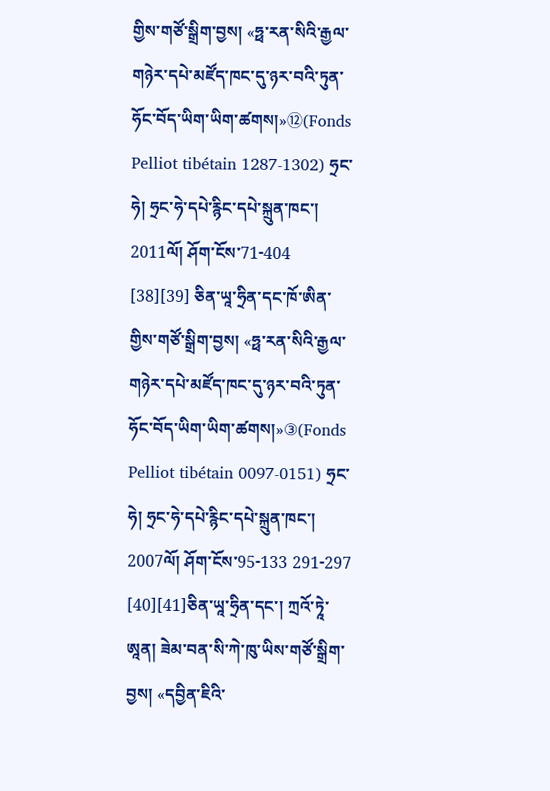གྱིས་གཙོ་སྒྲིག་བྱས། «ཧྥ་རན་སིའི་རྒྱལ་གཉེར་དཔེ་མཛོད་ཁང་དུ་ཉར་བའི་ཏུན་ཧོང་བོད་ཡིག་ཡིག་ཚགས།»⑫(Fonds Pelliot tibétain 1287-1302) ཧྲང་ཧེ། ཧྲང་ཧེ་དཔེ་རྙིང་དཔེ་སྐྲུན་ཁང་། 2011ལོ། ཤོག་ངོས་71-404
[38][39] ཅིན་ཡཱ་ཧྲིན་དང་ཁོ་ཨིན་གྱིས་གཙོ་སྒྲིག་བྱས། «ཧྥ་རན་སིའི་རྒྱལ་གཉེར་དཔེ་མཛོད་ཁང་དུ་ཉར་བའི་ཏུན་ཧོང་བོད་ཡིག་ཡིག་ཚགས།»③(Fonds Pelliot tibétain 0097-0151) ཧྲང་ཧེ། ཧྲང་ཧེ་དཔེ་རྙིང་དཔེ་སྐྲུན་ཁང་། 2007ལོ། ཤོག་ངོས་95-133 291-297
[40][41]ཅིན་ཡཱ་ཧྲིན་དང་། ཀྲའོ་ཏཱེ་ཨཱན། ཟེམ་བན་སི་ཀེ་ཁུ་ཡིས་གཙོ་སྒྲིག་བྱས། «དབྱིན་ཇིའི་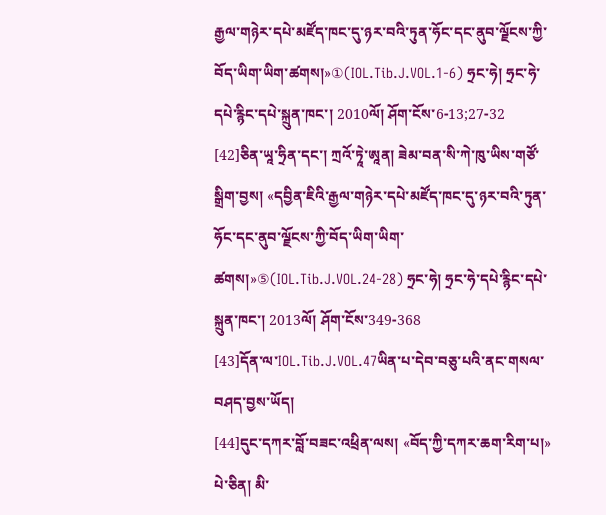རྒྱལ་གཉེར་དཔེ་མཛོད་ཁང་དུ་ཉར་བའི་ཏུན་ཧོང་དང་ནུབ་ལྗོངས་ཀྱི་བོད་ཡིག་ཡིག་ཚགས།»①(IOL.Tib.J.VOL.1-6) ཧྲང་ཧེ། ཧྲང་ཧེ་དཔེ་རྙིང་དཔེ་སྐྲུན་ཁང་། 2010ལོ། ཤོག་ངོས་6-13;27-32
[42]ཅིན་ཡཱ་ཧྲིན་དང་། ཀྲའོ་ཏཱེ་ཨཱན། ཟེམ་བན་སི་ཀེ་ཁུ་ཡིས་གཙོ་སྒྲིག་བྱས། «དབྱིན་ཇིའི་རྒྱལ་གཉེར་དཔེ་མཛོད་ཁང་དུ་ཉར་བའི་ཏུན་ཧོང་དང་ནུབ་ལྗོངས་ཀྱི་བོད་ཡིག་ཡིག་ཚགས།»⑤(IOL.Tib.J.VOL.24-28) ཧྲང་ཧེ། ཧྲང་ཧེ་དཔེ་རྙིང་དཔེ་སྐྲུན་ཁང་། 2013ལོ། ཤོག་ངོས་349-368
[43]དོན་ལ་IOL.Tib.J.VOL.47ཡིན་པ་དེབ་བཅུ་པའི་ནང་གསལ་བཤད་བྱས་ཡོད།
[44]དུང་དཀར་བློ་བཟང་འཕྲིན་ལས། «བོད་ཀྱི་དཀར་ཆག་རིག་པ།» པེ་ཅིན། མི་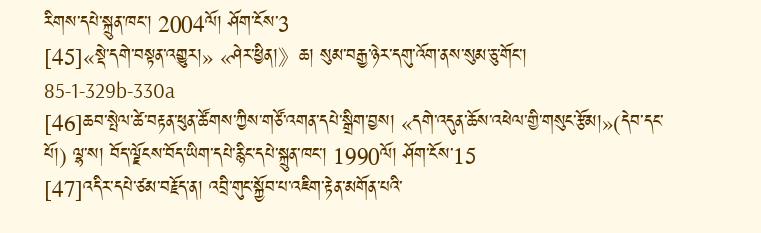རིགས་དཔེ་སྐྲུན་ཁང་། 2004ལོ། ཤོག་ངོས་3
[45]«སྡེ་དགེ་བསྟན་འགྱུར།» «ཤེར་ཕྱིན།》ཆ། སུམ་བརྒྱ་ཉེར་དགུ་འོག་ནས་སུམ་ཅུ་གོང་། 85-1-329b-330a
[46]ཆབ་སྤེལ་ཚེ་བརྟན་ཕུན་ཚོགས་ཀྱིས་གཙོ་འགན་དཔེ་སྒྲིག་བྱས། «དགེ་འདུན་ཆོས་འཕེལ་གྱི་གསུང་རྩོམ།»(དེབ་དང་པོ།) ལྷ་ས། བོད་ལྗོངས་བོད་ཡིག་དཔེ་རྙིང་དཔེ་སྐྲུན་ཁང་། 1990ལོ། ཤོག་ངོས་15
[47]འདིར་དཔེ་ཙམ་བརྗོད་ན། འབྲི་གུང་སྐྱོབ་པ་འཇིག་རྟེན་མགོན་པའི་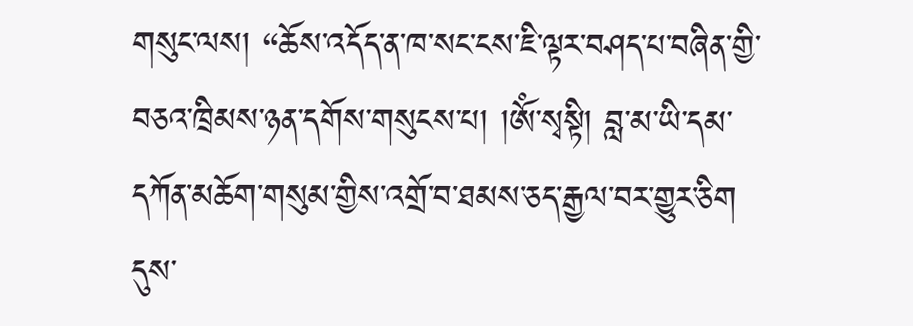གསུང་ལས། “ཆོས་འདོད་ན་ཁ་སང་ངས་ཇི་ལྟར་བཤད་པ་བཞིན་གྱི་བཅའ་ཁྲིམས་ཉན་དགོས་གསུངས་པ། །ཨོཾ་སྭསྟི། བླ་མ་ཡི་དམ་དཀོན་མཆོག་གསུམ་གྱིས་འགྲོ་བ་ཐམས་ཅད་རྒྱལ་བར་གྱུར་ཅིག དུས་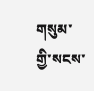གསུམ་གྱི་སངས་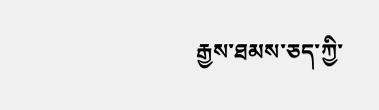རྒྱས་ཐམས་ཅད་ཀྱི་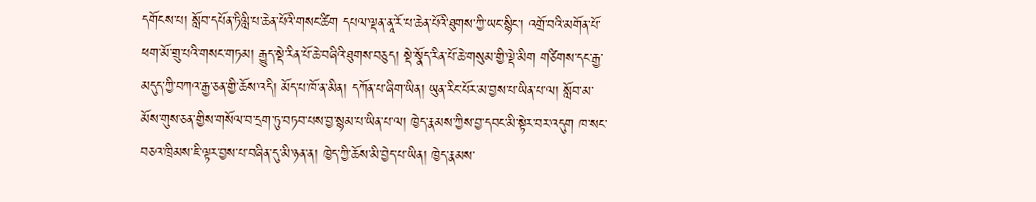དགོངས་པ། སློབ་དཔོན་ཏིལླི་པ་ཆེན་པོའི་གསང་ཚིག དཔལ་ལྡན་ནཱ་རོ་པ་ཆེན་པོའི་ཐུགས་ཀྱི་ཡང་སྙིང་། འགྲོ་བའི་མགོན་པོ་ཕག་མོ་གྲུ་པའི་གསང་གཏམ། རྒྱུད་སྡེ་རིན་པོ་ཆེ་བཞིའི་ཐུགས་བཅུད། སྡེ་སྣོད་རིན་པོ་ཆེ་གསུམ་གྱི་ལྡེ་མིག གཙིགས་དང་རྒྱ་མདུད་ཀྱི་བཀའ་རྒྱ་ཅན་གྱི་ཆོས་འདི། མོད་པ་ཁོ་ན་མིན། དཀོན་པ་ཞིག་ཡིན། ཡུན་རིང་པོར་མ་བྱས་པ་ཡིན་པ་ལ། སློབ་མ་མོས་གུས་ཅན་གྱིས་གསོལ་བ་དྲག་ཏུ་བཏབ་པས་བྱ་སྙམ་པ་ཡིན་པ་ལ། ཁྱེད་རྣམས་ཀྱིས་བྱ་དབང་མི་སྟེར་བར་འདུག ཁ་སང་བཅའ་ཁྲིམས་ཇི་ལྟར་བྱས་པ་བཞིན་དུ་མི་ཉན་ན། ཁྱེད་ཀྱི་ཆོས་མི་བྱེད་པ་ཡིན། ཁྱེད་རྣམས་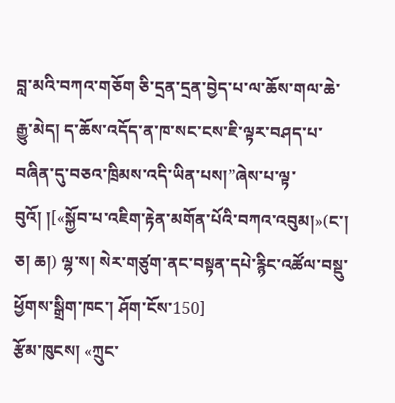བླ་མའི་བཀའ་གཅོག ཅི་དྲན་དྲན་བྱེད་པ་ལ་ཆོས་གལ་ཆེ་རྒྱུ་མེད། ད་ཆོས་འདོད་ན་ཁ་སང་ངས་ཇི་ལྟར་བཤད་པ་བཞིན་དུ་བཅའ་ཁྲིམས་འདི་ཡིན་པས།”ཞེས་པ་ལྟ་བུའོ། །[«སྐྱོབ་པ་འཇིག་རྟེན་མགོན་པོའི་བཀའ་འབུམ།»(ང་། ཅ། ཆ།) ལྷ་ས། སེར་གཙུག་ནང་བསྟན་དཔེ་རྙིང་འཚོལ་བསྡུ་ཕྱོགས་སྒྲིག་ཁང་། ཤོག་ངོས་150]
རྩོམ་ཁུངས། «ཀྲུང་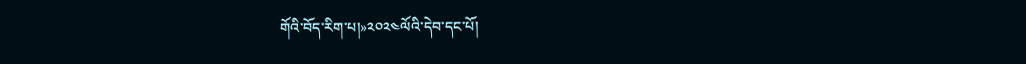གོའི་བོད་རིག་པ།»༢༠༢༤ལོའི་དེབ་དང་པོ།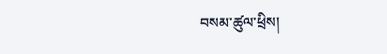བསམ་ཚུལ་ཕྲིས།